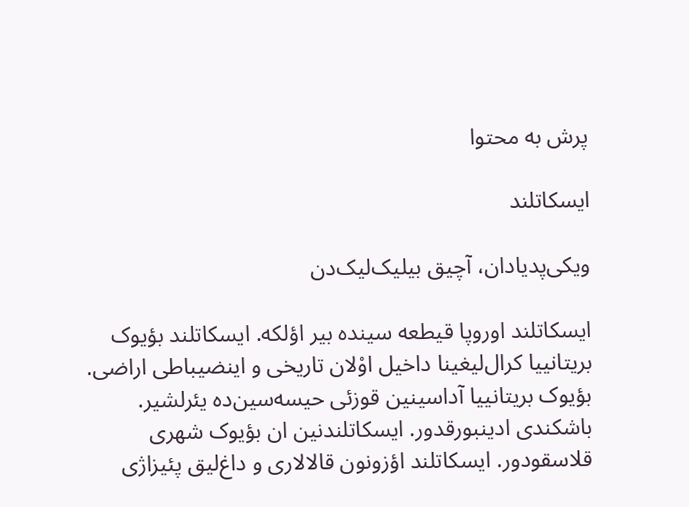پرش به محتوا

ایسکاتلند

ویکی‌پدیادان، آچیق بیلیک‌لیک‌دن

ایسکاتلند اوروپا قیطعه سینده بیر اؤلکه. ایسکاتلند بؤیوک بریتانییا کرال‌لیغینا داخیل اوْلان تاریخی و اینضیباطی اراضی. بؤیوک بریتانییا آداسینین قوزئی حیسه‌سین‌ده یئرلشیر. باشکندی ادینبورقدور. ایسکاتلندنین ان بؤیوک شهری قلاسقودور. ایسکاتلند اؤزونون قالالاری و داغ‌لیق پئیزاژی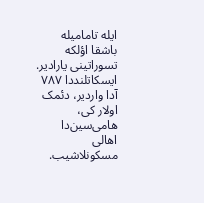ایله تامامیله باشقا اؤلکه تسوراتینی یارادیر. ایسکاتلنددا ۷۸۷ آدا واردیر، دئمک اولار کی، هامی‌سین‌دا اهالی مسکونلاشیب.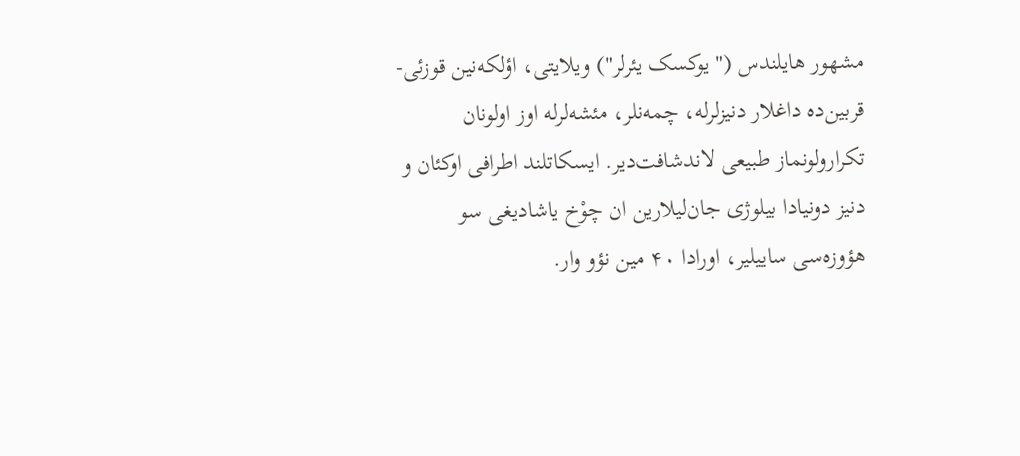مشهور هایلندس ("یوکسک یئرلر") ویلایتی، اؤلکه‌نین قوزئی-قربین‌ده داغلار دنیزلرله، چمه‌نلر، مئشه‌لرله اوز اولونان تکرارولونماز طبیعی لاندشافت‌دیر. ایسکاتلند اطرافی اوکئان و دنیز دونیادا بیلوژی جان‌لیلارین ان چوْخ یاشادیغی سو هؤوزه‌سی ساییلیر، اورادا ۴۰ مین نؤو وار.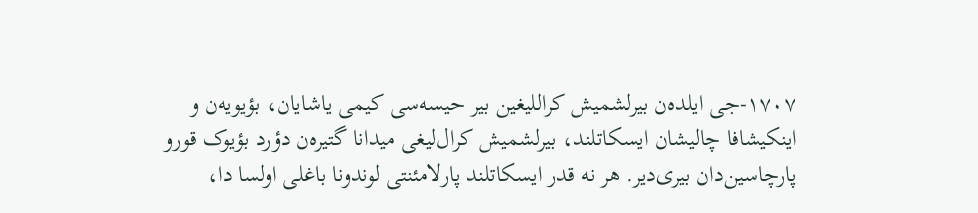۱۷۰۷-جی ایلده‌ن بیرلشمیش کراللیغین بیر حیسه‌سی کیمی یاشایان، بؤیویه‌ن و اینکیشافا چالیشان ایسکاتلند، بیرلشمیش کرال‌لیغی میدانا گتیره‌ن دؤرد بؤیوک قورو پارچاسین‌دان بیری‌دیر. هر نه قدر ایسکاتلند پارلامئنتی لوندونا باغلی اولسا دا،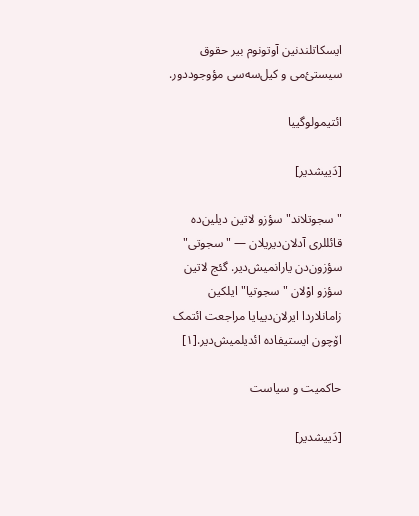ایسکاتلندنین آوتونوم بیر حقوق سیستئ‌می و کیل‌سه‌سی مؤوجوددور.

ائتیمولوگییا

[دَییشدیر]

"سجوتلاند" سؤزو لاتین دیلین‌ده قائللری آدلان‌دیریلان — "سجوتی" سؤزون‌دن یارانمیش‌دیر. گئج لاتین سؤزو اوْلان "سجوتیا" ایلکین زامانلاردا ایرلان‌دییایا مراجعت ائتمک اۆچون ایستیفاده ائدیلمیش‌دیر.[۱]

حاکمیت و سیاست

[دَییشدیر]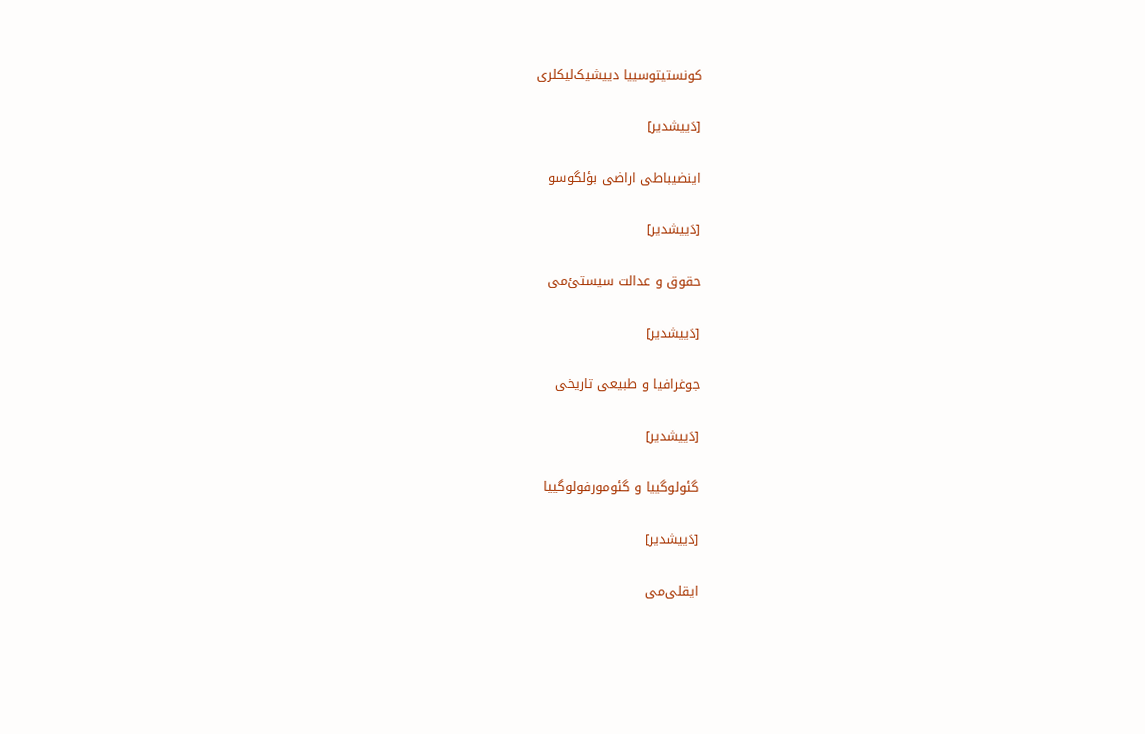کونستیتوسییا دییشیک‌لیکلری

[دَییشدیر]

اینضیباطی اراضی بؤلگوسو

[دَییشدیر]

حقوق و عدالت سیستئ‌می

[دَییشدیر]

جوغرافیا و طبیعی تاریخی

[دَییشدیر]

گئولوگییا و گئومورفولوگییا

[دَییشدیر]

ایقلی‌می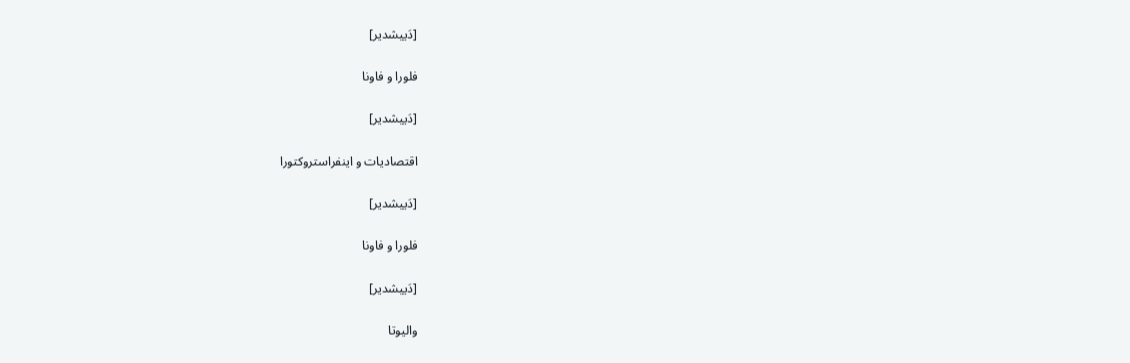[دَییشدیر]

فلورا و فاونا

[دَییشدیر]

اقتصادیات و اینفراستروکتورا

[دَییشدیر]

فلورا و فاونا

[دَییشدیر]

والیوتا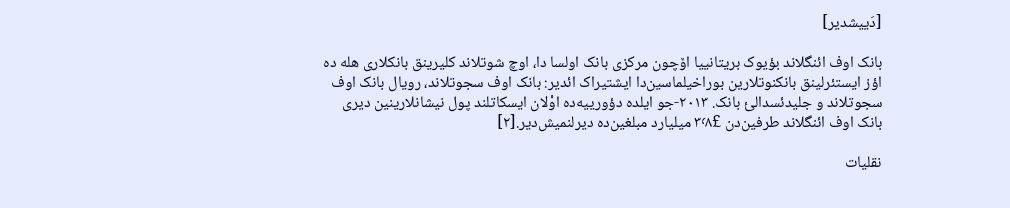[دَییشدیر]

بانک اوف ائنگلاند بؤیوک بریتانییا اۆچون مرکزی بانک اولسا دا، اوچ شوتلاند کلیرینق بانکلاری هله ده اؤز ایستئرلینق بانکنوتلارین بوراخیلماسین‌دا ایشتیراک ائدیر: بانک اوف سجوتلاند، رویال بانک اوف سجوتلاند و جلیدئسدالئ بانک. ۲۰۱۳-جو ایلده دؤورییه‌ده اوْلان ایسکاتلند پول نیشانلارینین دیری بانک اوف ائنگلاند طرفین‌دن £۳٬۸ میلیارد مبلغین‌ده دیرلنمیش‌دیر.[۲]

نقلیات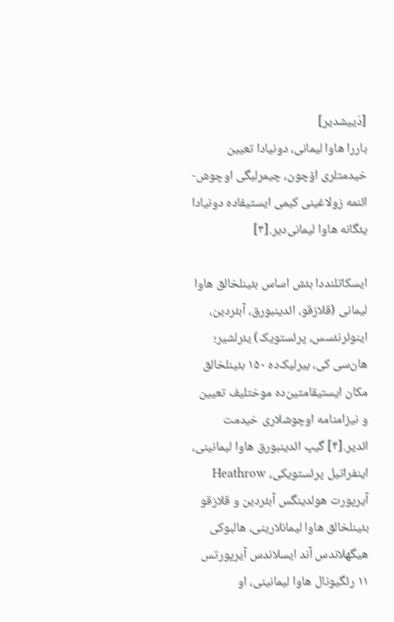[دَییشدیر]
باررا هاوا لیمانی، دونیادا تعیین خیدمتلری اۆچون، چیمرلیگی اوچوش-ائنمه زولاغینی کیمی ایستیفاده دونیادا یئگانه هاوا لیمانی‌دیر.[۳]

ایسکاتلنددا بئش اساس بئینلخالق هاوا لیمانی (قلازقو، ائدینبورق، آبئردین، اینوئرنئسس، پرئستویک) یئرلشیر؛ هان‌سی کی، بیرلیک‌ده ۱۵۰ بئینلخالق مکان ایستیقامتین‌ده موختلیف تعیین و نیزامنامه اوچوشلاری خیدمت ائدیر.[۴] گیپ ائدینبورق هاوا لیمانینی، اینفراتیل پرئستویکی، Heathrow آیرپورت هولدینگس آبئردین و قلازقو بئینلخالق هاوا لیمانلارینی، هالبوکی هیگهلاندس آند ایسلاندس آیرپورتس ۱۱ رئگیونال هاوا لیمانینی، او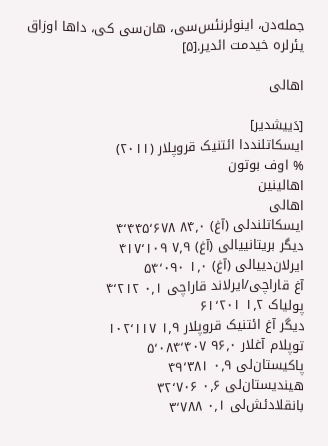جمله‌دن، اینوئرنئس‌سی، هان‌سی کی، داها اوزاق یئرلره خیدمت ائدیر.[۵]

اهالی

[دَییشدیر]
ایسکاتلنددا ائتنیک قروپلار (۲۰۱۱)
% اوف بوتون
اهالینین
اهالی
ایسکاتلندلی (آغ) ۸۴٫۰ ۴٬۴۴۵٬۶۷۸
دیگر بریتانییالی (آغ) ۷٫۹ ۴۱۷٬۱۰۹
ایرلان‌دییالی (آغ) ۱٫۰ ۵۴٬۰۹۰
آغ قاراچی/ایرلاند قاراچی ۰٫۱ ۴٬۲۱۲
پولیاک ۱٫۲ ۶۱٬۲۰۱
دیگر آغ ائتنیک قروپلار ۱٫۹ ۱۰۲٬۱۱۷
توپلام آغلار ۹۶٫۰ ۵٬۰۸۴٬۴۰۷
پاکیستان‌لی ۰٫۹ ۴۹٬۳۸۱
هیندیستان‌لی ۰٫۶ ۳۲٬۷۰۶
بانقلادئش‌لی ۰٫۱ ۳٬۷۸۸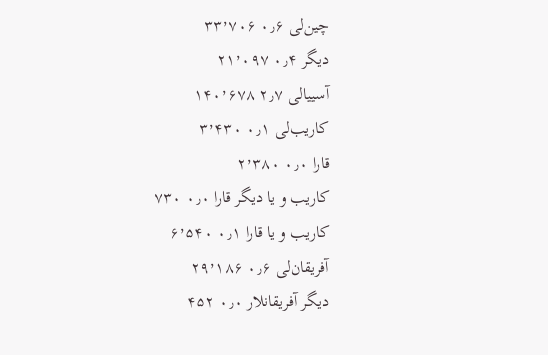چین‌لی ۰٫۶ ۳۳٬۷۰۶
دیگر ۰٫۴ ۲۱٬۰۹۷
آسییالی ۲٫۷ ۱۴۰٬۶۷۸
کاریب‌لی ۰٫۱ ۳٬۴۳۰
قارا ۰٫۰ ۲٬۳۸۰
کاریب و یا دیگر قارا ۰٫۰ ۷۳۰
کاریب و یا قارا ۰٫۱ ۶٬۵۴۰
آفریقان‌لی ۰٫۶ ۲۹٬۱۸۶
دیگر آفریقانلار ۰٫۰ ۴۵۲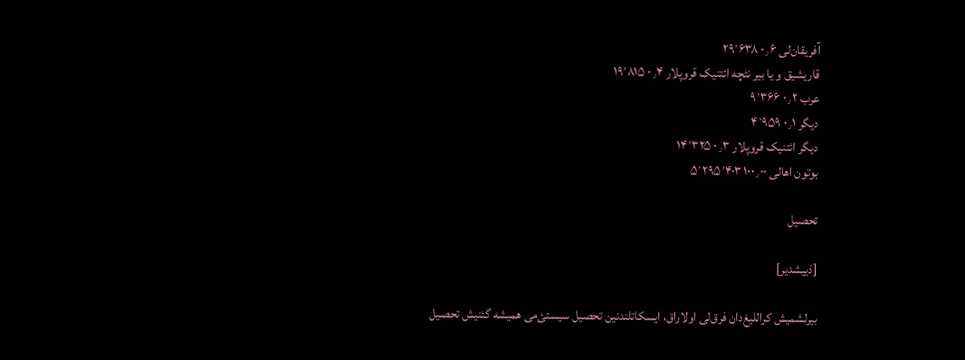آفریقان‌لی ۰٫۶ ۲۹٬۶۳۸
قاریشیق و یا بیر نئچه ائتنیک قروپلار ۰٫۴ ۱۹٬۸۱۵
عرب ۰٫۲ ۹٬۳۶۶
دیگر ۰٫۱ ۴٬۹۵۹
دیگر ائتنیک قروپلار ۰٫۳ ۱۴٬۳۲۵
بوتون اهالی ۱۰۰٫۰۰ ۵٬۲۹۵٬۴۰۳

تحصیل

[دَییشدیر]

بیرلشمیش کراللیغ‌دان فرق‌لی اولاراق، ایسکاتلندنین تحصیل سیستئ‌می همیشه گئنیش تحصیل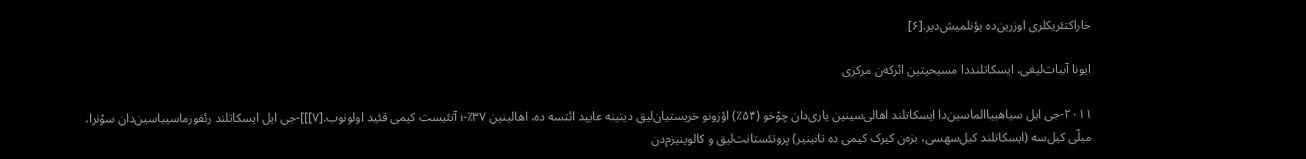خاراکتئریکلری اوزرین‌ده یؤنلمیش‌دیر.[۶]

ایونا آببات‌لیغی، ایسکاتلنددا مسیحیتین ائرکه‌ن مرکزی

۲۰۱۱-جی ایل سیاهییاالماسین‌دا ایسکاتلند اهالی‌سینین یاری‌دان چوْخو (۵۴٪) اؤزونو خریستیان‌لیق دینینه عایید ائتسه ده، اهالینین ۳۷٪-i آتئیست کیمی قئید اولونوب.[۷]]]-جی ایل ایسکاتلند رئفورماسییاسین‌دان سوْنرا، میلّی کیل‌سه (ایسکاتلند کیل‌سهسی، بزه‌ن کیرک کیمی ده تانینیر) پروتئستانت‌لیق و کالوینیزم‌دن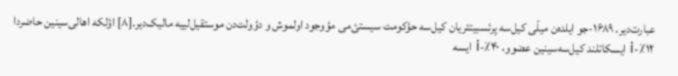عبارت‌دیر. ۱۶۸۹-جو ایلده‌ن میلّی کیل‌سه پرئسبیتئریان کیل‌سه حؤکومت سیستئ‌می مؤوجود اولموش و دؤولت‌دن موستقیل‌لییه مالیک‌دیر.[۸] اؤلکه اهالی‌سینین حاضردا ۱۲٪-i ایسکاتلند کیل‌سه‌سینین عضوو، ۴۰٪-i ایسه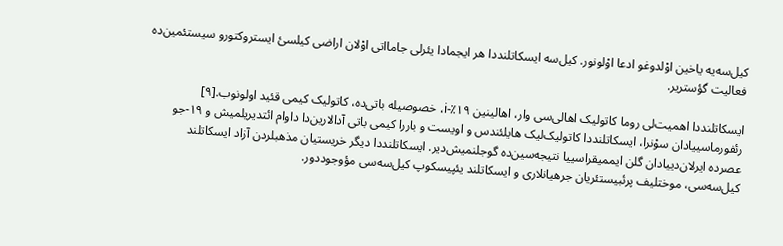کیل‌سه‌یه یاخین اوْلدوغو ادعا اوْلونور. کیل‌سه ایسکاتلنددا هر ایجمادا یئرلی جامااتی اوْلان اراضی کیلسئ ایستروکتورو سیستئمین‌ده فعالیت گؤستریر.

ایسکاتلنددا اهمیت‌لی روما کاتولیک اهالی‌سی وار، اهالینین ۱۹٪-i، خصوصیله باتی‌ده، کاتولیک کیمی قئید اولونوب.[۹] رئفورماسییادان سوْنرا، ایسکاتلنددا کاتولیک‌لیک هایلئندس و اویست و باررا کیمی باتی آدالارین‌دا داوام ائتدیریلمیش و ۱۹-جو عصرده ایرلان‌دییادان گلن ایممیقراسییا نتیجه‌سین‌ده گوجلنمیش‌دیر. ایسکاتلنددا دیگر خریستیان مذهبلردن آزاد ایسکاتلند کیل‌سه‌سی، موختلیف پرئبیستئریان جرهیانلاری و ایسکاتلند یئپیسکوپ کیل‌سه‌سی مؤوجوددور.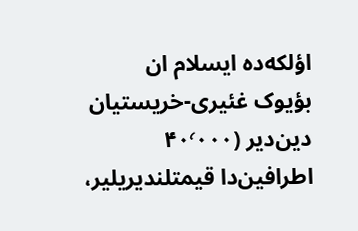اؤلکه‌ده ایسلام ان بؤیوک غئیری-خریستیان دین‌دیر (۴۰٬۰۰۰ اطرافین‌دا قیمتلندیریلیر،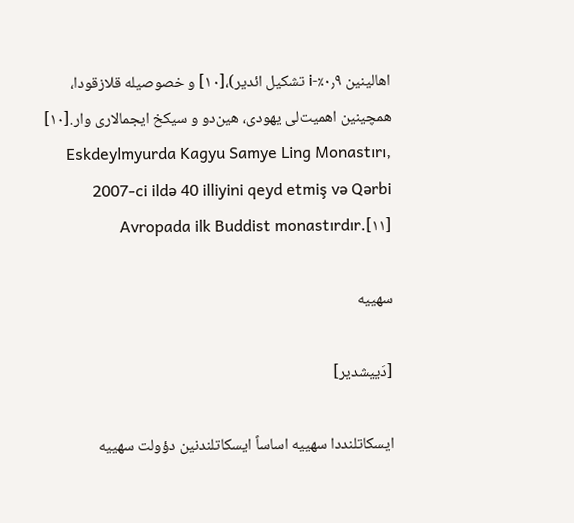اهالینین ۰٫۹٪-i تشکیل ائدیر)،[۱۰] و خصوصیله قلازقودا، همچینین اهمیت‌لی یهودی، هین‌دو و سیکخ ایجمالاری وار.[۱۰] Eskdeylmyurda Kagyu Samye Ling Monastırı, 2007-ci ildə 40 illiyini qeyd etmiş və Qərbi Avropada ilk Buddist monastırdır.[۱۱]

سهییه

[دَییشدیر]

ایسکاتلنددا سهییه اساساً ایسکاتلندنین دؤولت سهییه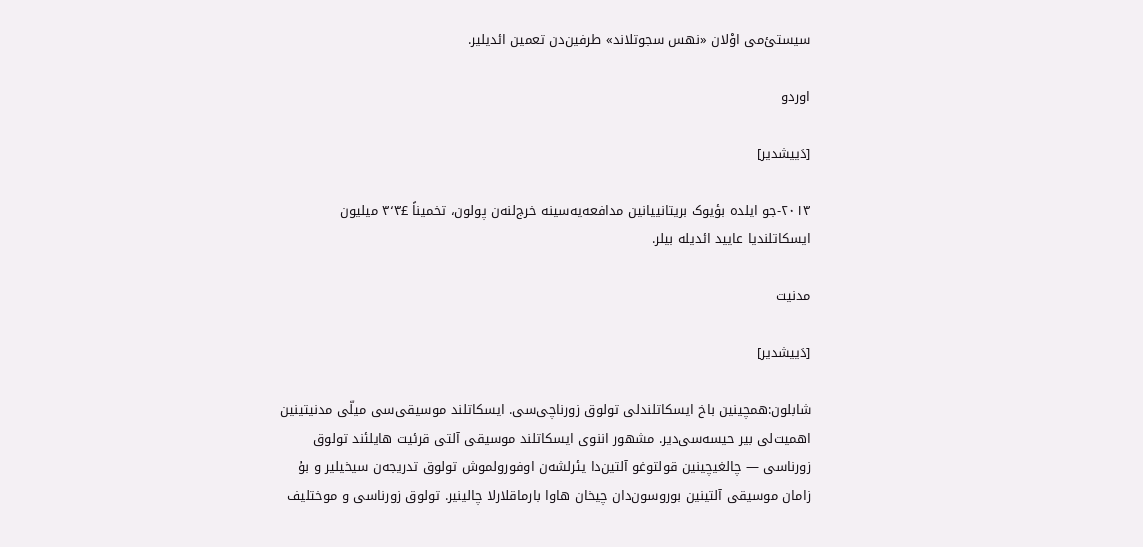سیستئ‌می اوْلان «نهس سجوتلاند» طرفین‌دن تعمین ائدیلیر.

اوردو

[دَییشدیر]

۲۰۱۳-جو ایلده بؤیوک بریتانییانین مدافعه‌یه‌سینه خرج‌لنه‌ن پولون، تخمیناً £۳٬۳ میلیون ایسکاتلندیا عایید ائدیله بیلر.

مدنیت

[دَییشدیر]

شابلون:همچینین باخ ایسکاتلندلی تولوق زورناچی‌سی. ایسکاتلند موسیقی‌سی میلّی مدنیتینین اهمیت‌لی بیر حیسه‌سی‌دیر. مشهور اننوی ایسکاتلند موسیقی آلتی قرئیت هایلئند تولوق زورناسی — چالغیچینین قولتوغو آلتین‌دا یئرلشه‌ن اوفورولموش تولوق تدریجه‌ن سیخیلیر و بۇ زامان موسیقی آلتینین بوروسون‌دان چیخان هاوا بارماقلارلا چالینیر. تولوق زورناسی و موختلیف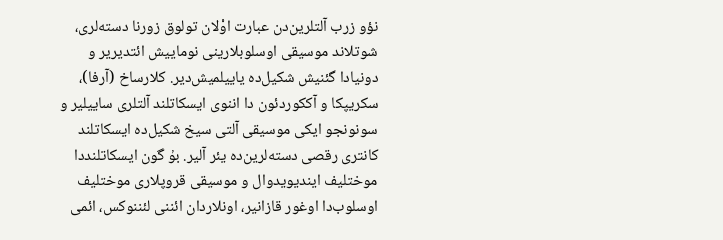نؤو زرب آلتلرین‌دن عبارت اوْلان تولوق زورنا دسته‌لری، شوتلاند موسیقی اوسلوبلارینی نوماییش ائتدیریر و دونیادا گئنیش شکیل‌ده یاییلمیش‌دیر. کلارساخ (آرفا)، سکریپکا و آککوردئون دا اننوی ایسکاتلند آلتلری ساییلیر و سونونجو ایکی موسیقی آلتی سیخ شکیل‌ده ایسکاتلند کانتری رقصی دسته‌لرین‌ده یئر آلیر. بۇ گون ایسکاتلنددا موختلیف ایندیویدوال و موسیقی قروپلاری موختلیف اوسلوب‌دا اوغور قازانیر، اونلاردان ائننی لئننوکس، ائمی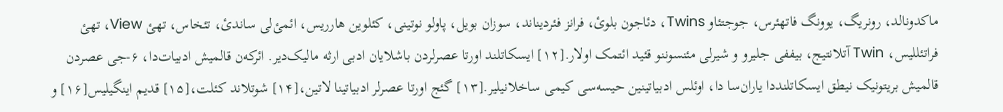ماکدونالد، رونریگ، یوونگ فاتهئرس، جوجتئاو Twins، دئاجون بلوئ، فرانز فئردیناند، سوزان بویل، پاولو نوتینی، کئلوین هارریس، ائمئ‌لی ساندئ، تئخاس، تهئ View، تهئ فراتئللیس، Twin آتلانتیج، بیففی جلیرو و شیرلی مئنسوننو قئید ائتمک اولار.[۱۲] ایسکاتلند اورتا عصرلردن باشلایان ادبی ارثه مالیک‌دیر. ائرکه‌ن قالمیش ادبیات‌دا، ۶-جی عصردن قالمیش بریتونیک نیطق ایسکاتلنددا یاران‌سا دا، اوئلس ادبیاتینین حیسه‌سی کیمی ساخلانیلیر.[۱۳] گئج اورتا عصرلر ادبیاتینا لاتین،[۱۴] شوتلاند کئلت،[۱۵] قدیم اینگیلیس[۱۶] و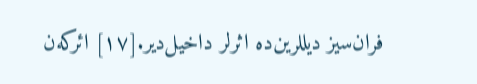فران‌سیز دیللرین‌ده اثرلر داخیل‌دیر.[۱۷] ائرکه‌ن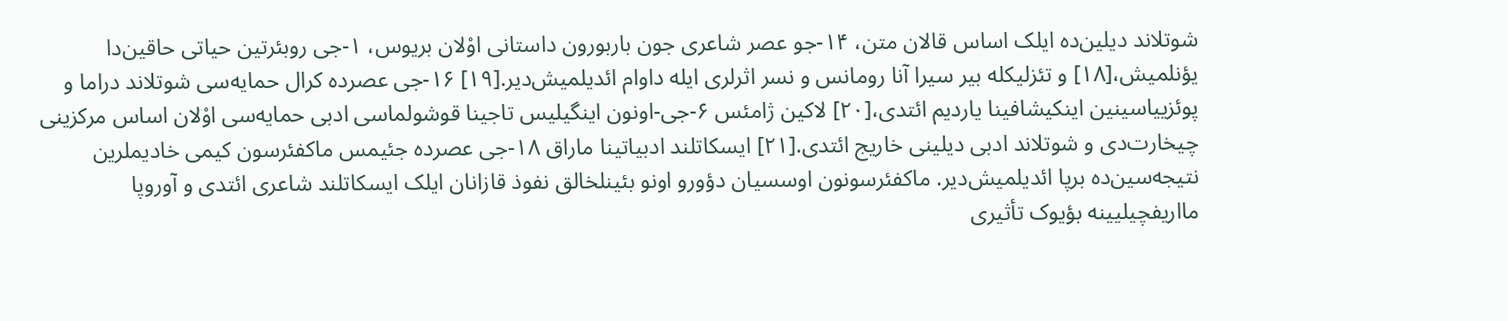شوتلاند دیلین‌ده ایلک اساس قالان متن، ۱۴-جو عصر شاعری جون باربورون داستانی اوْلان بریوس، ۱-جی روبئرتین حیاتی حاقین‌دا یؤنلمیش،[۱۸] و تئزلیکله بیر سیرا آنا رومانس و نسر اثرلری ایله داوام ائدیلمیش‌دیر.[۱۹] ۱۶-جی عصرده کرال حمایه‌سی شوتلاند دراما و پوئزییاسینین اینکیشافینا یاردیم ائتدی،[۲۰] لاکین ژامئس ۶-جی-اونون اینگیلیس تاجینا قوشولماسی ادبی حمایه‌سی اوْلان اساس مرکزینی چیخارت‌دی و شوتلاند ادبی دیلینی خاریج ائتدی.[۲۱] ایسکاتلند ادبیاتینا ماراق ۱۸-جی عصرده جئیمس ماکفئرسون کیمی خادیملرین نتیجه‌سین‌ده برپا ائدیلمیش‌دیر. ماکفئرسونون اوسسیان دؤورو اونو بئینلخالق نفوذ قازانان ایلک ایسکاتلند شاعری ائتدی و آوروپا مااریفچیلیینه بؤیوک تأثیری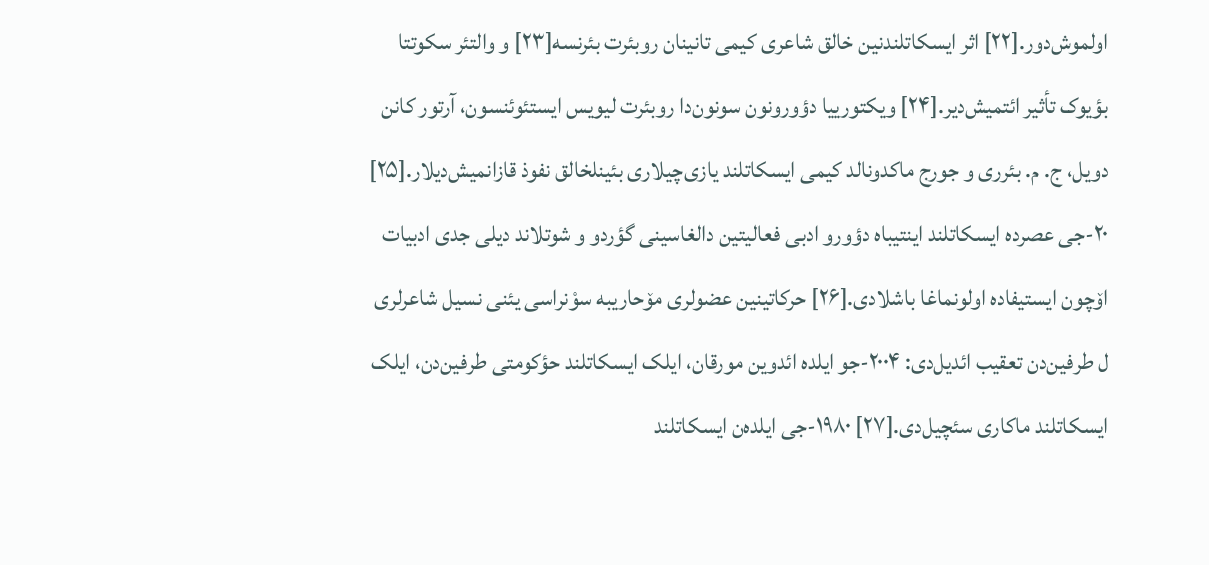اولموش‌دور.[۲۲] اثر ایسکاتلندنین خالق شاعری کیمی تانینان روبئرت بئرنسه[۲۳] و والتئر سکوتتا بؤیوک تأثیر ائتمیش‌دیر.[۲۴] ویکتورییا دؤورونون سونون‌دا روبئرت لیویس ایستئوئنسون، آرتور کانن دویل، ج. م. بئرری و جورج ماکدونالد کیمی ایسکاتلند یازی‌چیلاری بئینلخالق نفوذ قازانمیش‌دیلار.[۲۵] ۲۰-جی عصرده ایسکاتلند اینتیباه دؤورو ادبی فعالیتین دالغاسینی گؤردو و شوتلاند دیلی جدی ادبیات اۆچون ایستیفاده اولونماغا باشلادی.[۲۶] حرکاتینین عضولری مۆحاریبه سوْنراسی یئنی نسیل شاعرلری ل طرفین‌دن تعقیب ائدیل‌دی: ۲۰۰۴-جو ایلده ائدوین مورقان، ایلک ایسکاتلند حؤکومتی طرفین‌دن، ایلک ایسکاتلند ماکاری سئچیل‌دی.[۲۷] ۱۹۸۰-جی ایلده‌ن ایسکاتلند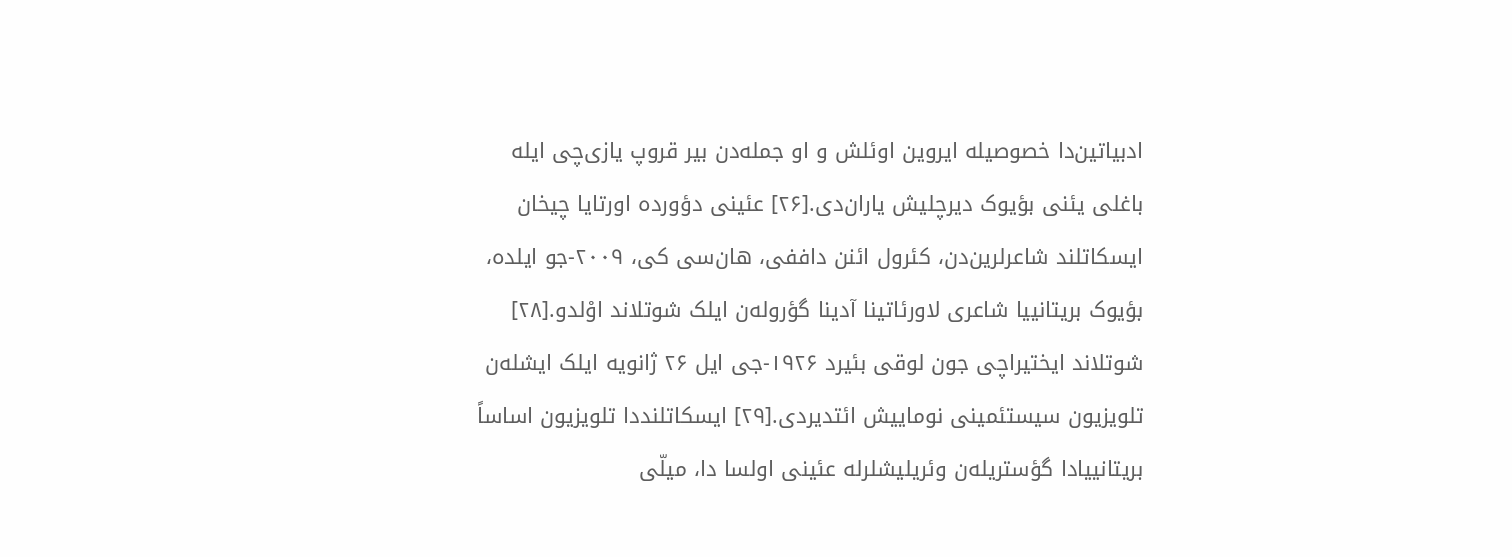ادبیاتین‌دا خصوصیله ایروین اوئلش و او جمله‌دن بیر قروپ یازی‌چی ایله باغلی یئنی بؤیوک دیرچلیش یاران‌دی.[۲۶] عئینی دؤورده اورتایا چیخان ایسکاتلند شاعرلرین‌دن، کئرول ائنن داففی، هان‌سی کی، ۲۰۰۹-جو ایلده، بؤیوک بریتانییا شاعری لاورئاتینا آدینا گؤروله‌ن ایلک شوتلاند اوْلدو.[۲۸] شوتلاند ایختیراچی جون لوقی بئیرد ۱۹۲۶-جی ایل ۲۶ ژانویه ایلک ایشله‌ن تلویزیون سیستئمینی نوماییش ائتدیردی.[۲۹] ایسکاتلنددا تلویزیون اساساً بریتانییادا گؤستریله‌ن وئریلیشلرله عئینی اولسا دا، میلّی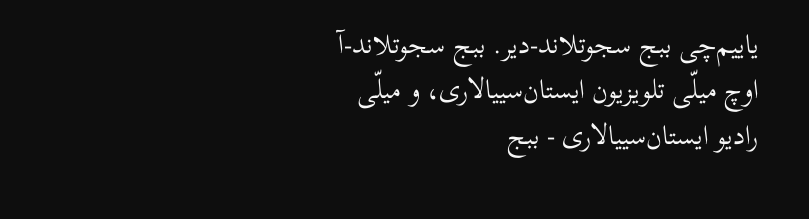یاییم‌چی ببج سجوتلاند-دیر. ببج سجوتلاند-آ اوچ میلّی تلویزیون ایستان‌سییالاری، و میلّی رادیو ایستان‌سییالاری - ببج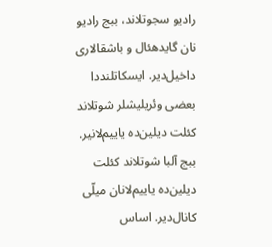رادیو سجوتلاند، ببج رادیو نان گایدهئال و باشقالاری داخیل‌دیر. ایسکاتلنددا بعضی وئریلیشلر شوتلاند کئلت دیلین‌ده یاییم‌لانیر. ببج آلبا شوتلاند کئلت دیلین‌ده یاییم‌لانان میلّی کانال‌دیر. اساس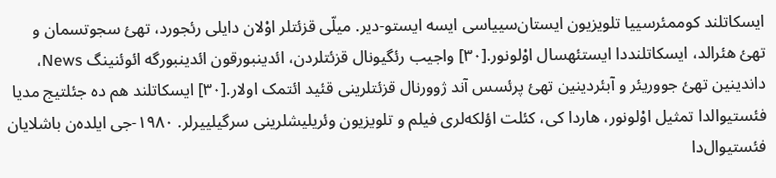ایسکاتلند کوممئرسییا تلویزیون ایستان‌سییاسی ایسه ایستو-دیر. میلّی قزئتلر اوْلان دایلی رئجورد، تهئ سجوتسمان و تهئ هئرالد، ایسکاتلنددا ایستئهسال اوْلونور.[۳۰] واجیب رئگیونال قزئتلردن، ائدینبورقون ائدینبورگه ائوئنینگ News، داندینین تهئ جووریئر و آبئردینین تهئ پرئسس آند ژوورنال قزئتلرینی قئید ائتمک اولار.[۳۰] ایسکاتلند هم ده جئلتیج مدیا فئستیوالدا تمثیل اوْلونور، هاردا کی، کئلت اؤلکه‌لری فیلم و تلویزیون وئریلیشلرینی سرگیلییرلر. ۱۹۸۰-جی ایلده‌ن باشلایان فئستیوال‌دا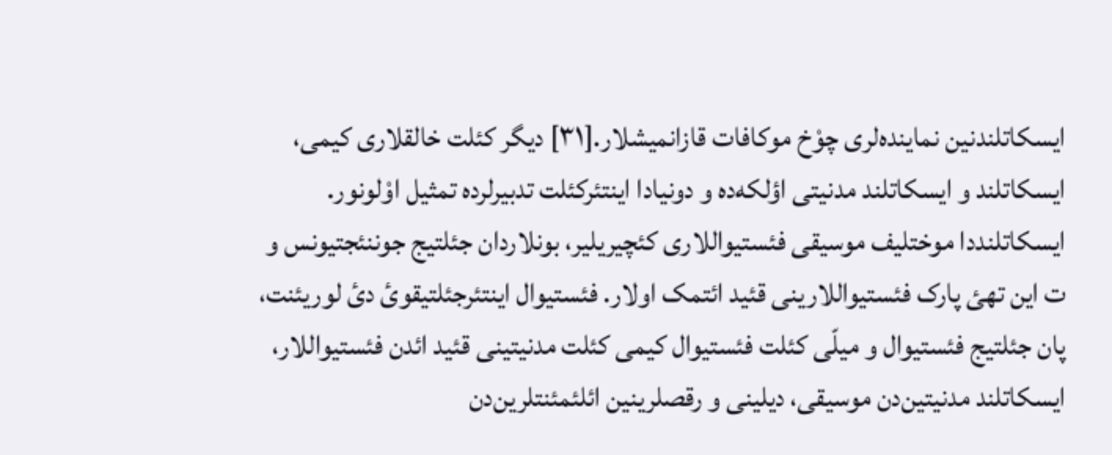ایسکاتلندنین نماینده‌لری چوْخ موکافات قازانمیشلار.[۳۱] دیگر کئلت خالقلاری کیمی، ایسکاتلند و ایسکاتلند مدنیتی اؤلکه‌ده و دونیادا اینتئرکئلت تدبیرلرده تمثیل اوْلونور. ایسکاتلنددا موختلیف موسیقی فئستیواللاری کئچیریلیر، بونلاردان جئلتیج جوننئجتیونس و ت این تهئ پارک فئستیواللارینی قئید ائتمک اولار. فئستیوال اینتئرجئلتیقوئ دئ لوریئنت، پان جئلتیج فئستیوال و میلّی کئلت فئستیوال کیمی کئلت مدنیتینی قئید ائدن فئستیواللار، ایسکاتلند مدنیتین‌دن موسیقی، دیلینی و رقصلرینین ائلئمئنتلرین‌دن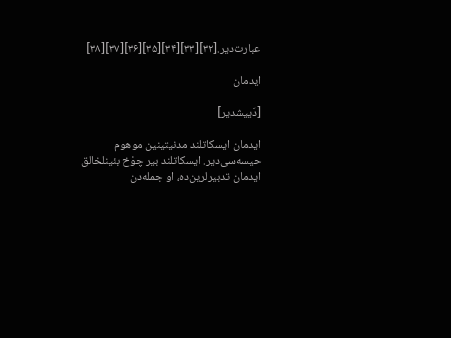عبارت‌دیر.[۳۲][۳۳][۳۴][۳۵][۳۶][۳۷][۳۸]

ایدمان

[دَییشدیر]

ایدمان ایسکاتلند مدنیتینین موهوم حیسه‌سی‌دیر. ایسکاتلند بیر چوْخ بئینلخالق ایدمان تدبیرلرین‌ده، او جمله‌دن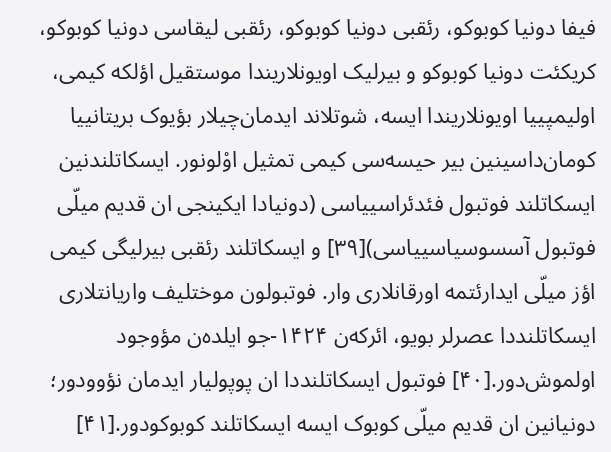فیفا دونیا کوبوکو، رئقبی دونیا کوبوکو، رئقبی لیقاسی دونیا کوبوکو، کریکئت دونیا کوبوکو و بیرلیک اویونلاریندا موستقیل اؤلکه کیمی، اولیمپییا اویونلاریندا ایسه، شوتلاند ایدمان‌چیلار بؤیوک بریتانییا کومان‌داسینین بیر حیسه‌سی کیمی تمثیل اوْلونور. ایسکاتلندنین ایسکاتلند فوتبول فئدئراسییاسی (دونیادا ایکینجی ان قدیم میلّی فوتبول آسسوسیاسییاسی)[۳۹] و ایسکاتلند رئقبی بیرلیگی کیمی اؤز میلّی ایدارئتمه اورقانلاری وار. فوتبولون موختلیف واریانتلاری ایسکاتلنددا عصرلر بویو، ائرکه‌ن ۱۴۲۴-جو ایلده‌ن مؤوجود اولموش‌دور.[۴۰] فوتبول ایسکاتلنددا ان پوپولیار ایدمان نؤوودور؛ دونیانین ان قدیم میلّی کوبوک ایسه ایسکاتلند کوبوکودور.[۴۱]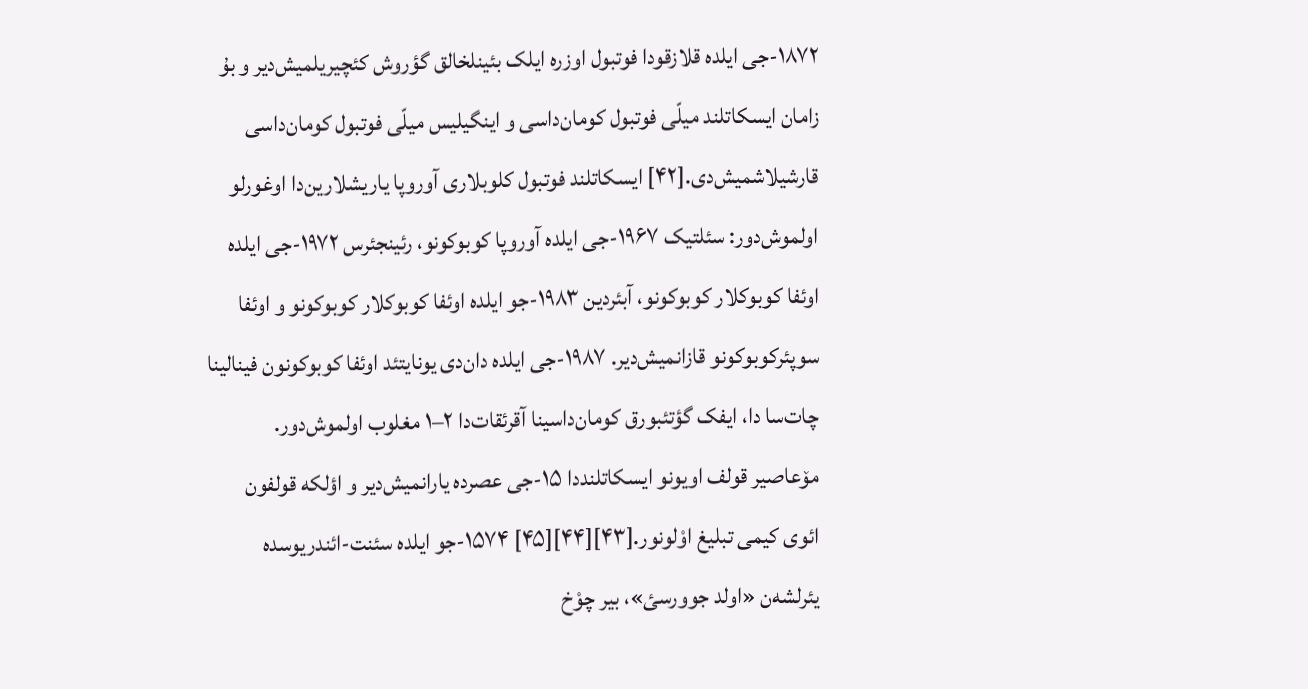۱۸۷۲-جی ایلده قلازقودا فوتبول اوزره ایلک بئینلخالق گؤروش کئچیریلمیش‌دیر و بۇ زامان ایسکاتلند میلّی فوتبول کومان‌داسی و اینگیلیس میلّی فوتبول کومان‌داسی قارشیلاشمیش‌دی.[۴۲] ایسکاتلند فوتبول کلوبلاری آوروپا یاریشلارین‌دا اوغورلو اولموش‌دور: سئلتیک ۱۹۶۷-جی ایلده آوروپا کوبوکونو، رئینجئرس ۱۹۷۲-جی ایلده اوئفا کوبوکلار کوبوکونو، آبئردین ۱۹۸۳-جو ایلده اوئفا کوبوکلار کوبوکونو و اوئفا سوپئرکوبوکونو قازانمیش‌دیر. ۱۹۸۷-جی ایلده دان‌دی یونایتئد اوئفا کوبوکونون فینالینا چات‌سا دا، ایفک گؤتئبورق کومان‌داسینا آقرئقات‌دا ۲–۱ مغلوب اولموش‌دور. مۆعاصیر قولف اویونو ایسکاتلنددا ۱۵-جی عصرده یارانمیش‌دیر و اؤلکه قولفون ائوی کیمی تبلیغ اوْلونور.[۴۳][۴۴][۴۵] ۱۵۷۴-جو ایلده سئنت-ائندریوسده یئرلشه‌ن «اولد جوورسئ»، بیر چوْخ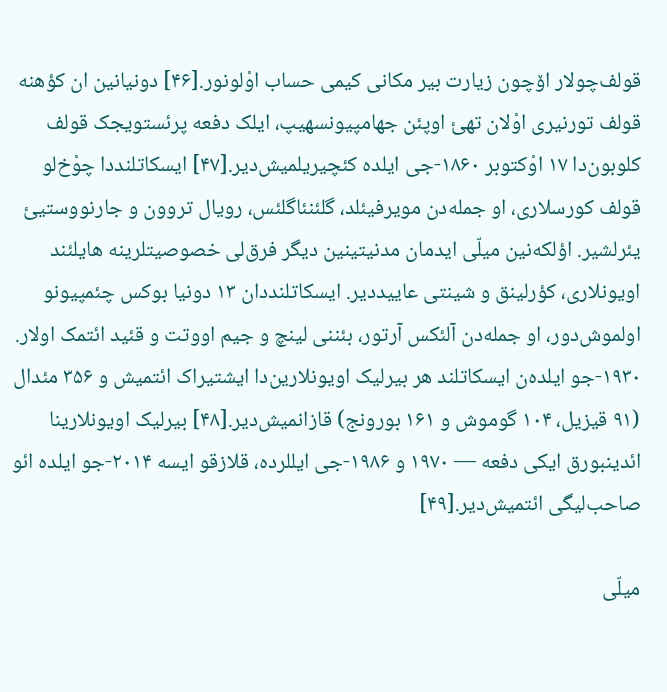قولف‌چولار اۆچون زیارت بیر مکانی کیمی حساب اوْلونور.[۴۶] دونیانین ان کؤهنه قولف تورنیری اوْلان تهئ اوپئن جهامپیونسهیپ، ایلک دفعه پرئستویجک قولف کلوبون‌دا ۱۷ اوْکتوبر ۱۸۶۰-جی ایلده کئچیریلمیش‌دیر.[۴۷] ایسکاتلنددا چوْخ‌لو قولف کورسلاری، او جمله‌دن مویرفیئلد، گلئنئاگلئس، رویال تروون و جارنووستیئ یئرلشیر. اؤلکه‌نین میلّی ایدمان مدنیتینین دیگر فرق‌لی خصوصیتلرینه هایلئند اویونلاری، کؤرلینق و شینتی عاییددیر. ایسکاتلنددان ۱۳ دونیا بوکس چئمپیونو اولموش‌دور، او جمله‌دن آلئکس آرتور، بئننی لینچ و جیم اووتت و قئید ائتمک اولار. ۱۹۳۰-جو ایلده‌ن ایسکاتلند هر بیرلیک اویونلارین‌دا ایشتیراک ائتمیش و ۳۵۶ مئدال (۹۱ قیزیل، ۱۰۴ گوموش و ۱۶۱ بورونج) قازانمیش‌دیر.[۴۸] بیرلیک اویونلارینا ائدینبورق ایکی دفعه — ۱۹۷۰ و ۱۹۸۶-جی ایللرده، قلازقو ایسه ۲۰۱۴-جو ایلده ائو صاحب‌لیگی ائتمیش‌دیر.[۴۹]

میلّی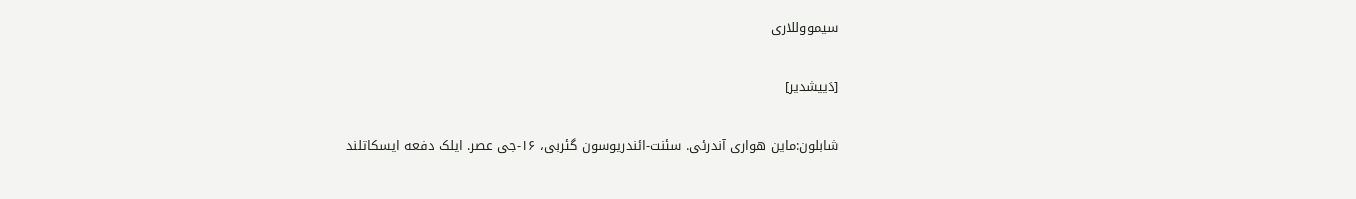سیمووللاری

[دَییشدیر]

شابلون:ماین هواری آندرئی. سئنت-ائندریوسون گئربی، ۱۶-جی عصر. ایلک دفعه ایسکاتلند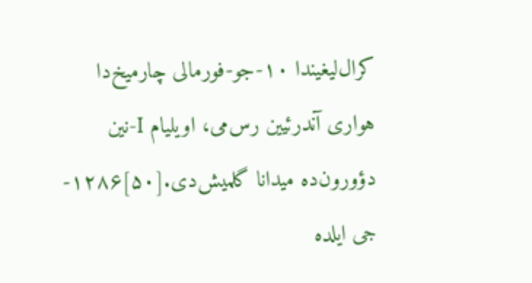کرال‌لیغیندا ۱۰-جو-فورمالی چارمیخ‌دا هواری آندرئیین رس‌می، اویلیام I-نین دؤورون‌ده میدانا گلمیش‌دی.[۵۰]۱۲۸۶-جی ایلده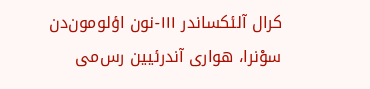کرال آلئکساندر III-نون اؤلومون‌دن سوْنرا، هواری آندرئیین رس‌می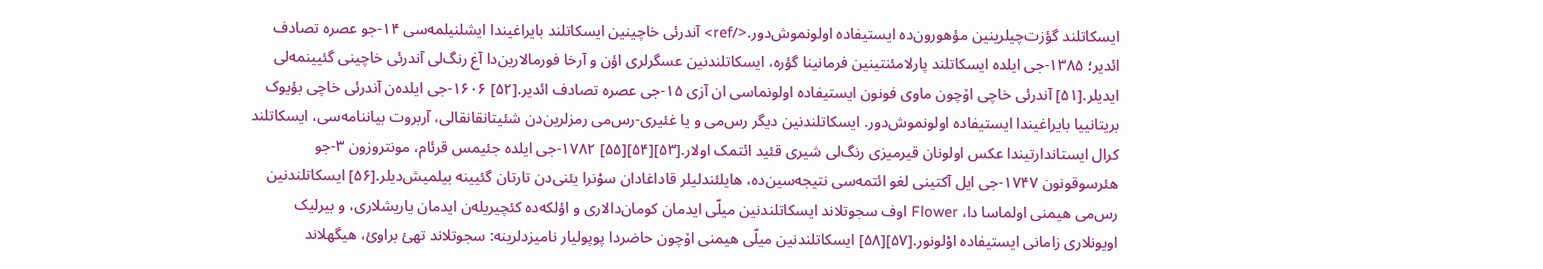ایسکاتلند گؤزت‌چیلرینین مؤهورون‌ده ایستیفاده اولونموش‌دور.</ref> آندرئی خاچینین ایسکاتلند بایراغیندا ایشلنیلمه‌سی ۱۴-جو عصره تصادف ائدیر؛ ۱۳۸۵-جی ایلده ایسکاتلند پارلامئنتینین فرمانینا گؤره، ایسکاتلندنین عسگرلری اؤن و آرخا فورمالارین‌دا آغ رنگ‌لی آندرئی خاچینی گئیینمه‌لی ایدیلر.[۵۱] آندرئی خاچی اۆچون ماوی فونون ایستیفاده اولونماسی ان آزی ۱۵-جی عصره تصادف ائدیر.[۵۲] ۱۶۰۶-جی ایلده‌ن آندرئی خاچی بؤیوک بریتانییا بایراغیندا ایستیفاده اولونموش‌دور. ایسکاتلندنین دیگر رس‌می و یا غئیری-رس‌می رمزلرین‌دن شئیتانقانقالی، آربروت بیاننامه‌سی، ایسکاتلند کرال ایستاندارتیندا عکس اولونان قیرمیزی رنگ‌لی شیری قئید ائتمک اولار.[۵۳][۵۴][۵۵] ۱۷۸۲-جی ایلده جئیمس قرئام، مونتروزون ۳-جو هئرسوقونون ۱۷۴۷-جی ایل آکتینی لغو ائتمه‌سی نتیجه‌سین‌ده، هایلئندلیلر قاداغادان سوْنرا یئنی‌دن تارتان گئیینه بیلمیش‌دیلر.[۵۶] ایسکاتلندنین رس‌می هیمنی اولماسا دا، Flower اوف سجوتلاند ایسکاتلندنین میلّی ایدمان کومان‌دالاری و اؤلکه‌ده کئچیریله‌ن ایدمان یاریشلاری، و بیرلیک اویونلاری زامانی ایستیفاده اوْلونور.[۵۷][۵۸] ایسکاتلندنین میلّی هیمنی اۆچون حاضردا پوپولیار نامیزدلرینه: سجوتلاند تهئ براوئ، هیگهلاند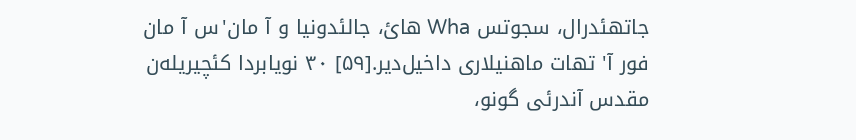جاتهئدرال، سجوتس Wha هائ، جالئدونیا و آ مان'س آ مان فور آ' تهات ماهنیلاری داخیل‌دیر.[۵۹] ۳۰ نویابردا کئچیریله‌ن مقدس آندرئی گونو،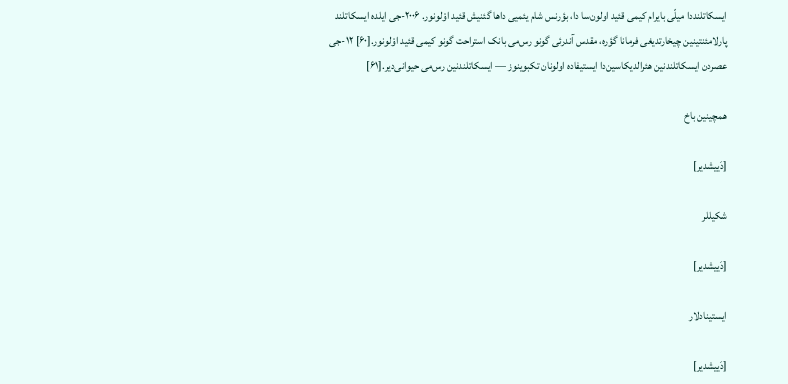ایسکاتلنددا میلّی بایرام کیمی قئید اولون‌سا دا، بؤرنس شام یئمیی داها گئنیش قئید اوْلونور. ۲۰۰۶-جی ایلده ایسکاتلند پارلامئنتینین چیخارتدیغی فرمانا گؤره، مقدس آندرئی گونو رس‌می بانک استراحت گونو کیمی قئید اوْلونور.[۶۰] ۱۲-جی عصردن ایسکاتلندنین هئرالدیکاسین‌دا ایستیفاده اولونان تکبوینوز — ایسکاتلندنین رس‌می حیوانی‌دیر.[۶۱]

همچینین باخ

[دَییشدیر]

شکیللر

[دَییشدیر]

ایستینادلار

[دَییشدیر]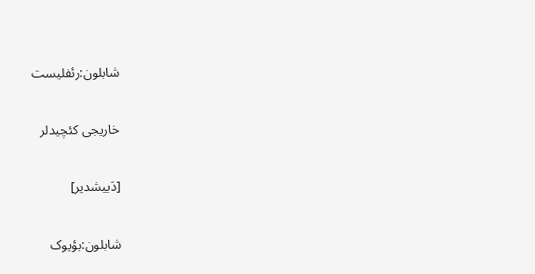شابلون:رئفلیست

خاریجی کئچیدلر

[دَییشدیر]

شابلون:بؤیوک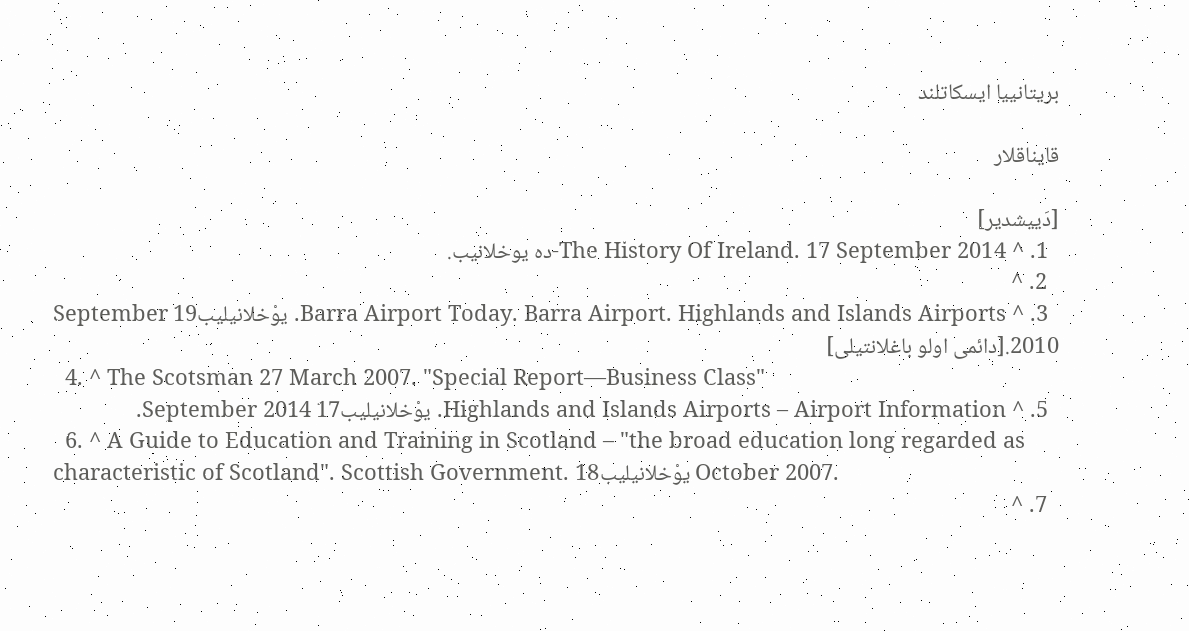بریتانییا ایسکاتلند

قایناقلار

[دَییشدیر]
  1. ^ The History Of Ireland. 17 September 2014-ده یوخلانیب.
  2. ^
  3. ^ Barra Airport Today. Barra Airport. Highlands and Islands Airports. یوْخلانیلیب19 September 2010.[دائمی اولو باغلانتیلی]
  4. ^ The Scotsman 27 March 2007. "Special Report—Business Class"
  5. ^ Highlands and Islands Airports – Airport Information. یوْخلانیلیب17 September 2014.
  6. ^ A Guide to Education and Training in Scotland – "the broad education long regarded as characteristic of Scotland". Scottish Government. یوْخلانیلیب18 October 2007.
  7. ^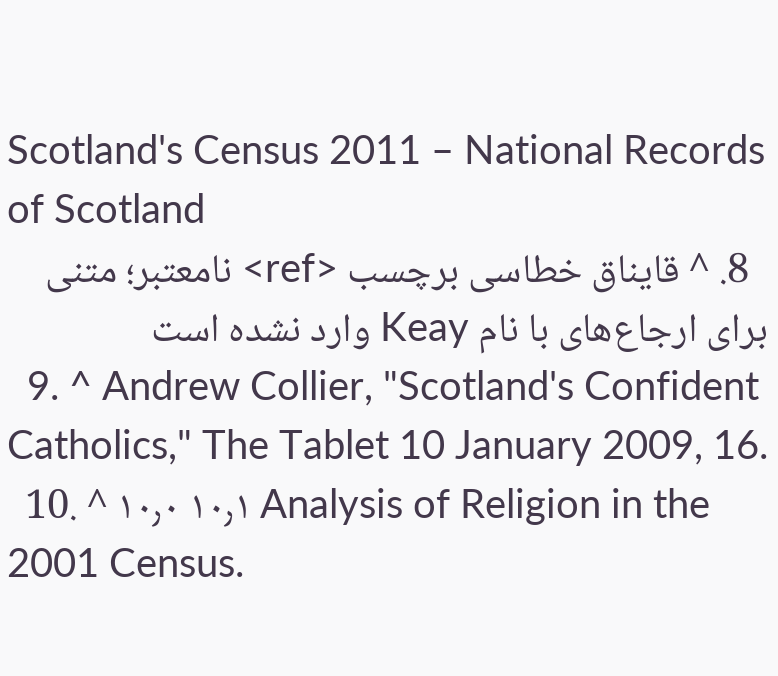Scotland's Census 2011 – National Records of Scotland
  8. ^ قایناق خطاسی برچسب <ref> نامعتبر؛ متنی برای ارجاع‌های با نام Keay وارد نشده است
  9. ^ Andrew Collier, "Scotland's Confident Catholics," The Tablet 10 January 2009, 16.
  10. ^ ۱۰٫۰ ۱۰٫۱ Analysis of Religion in the 2001 Census.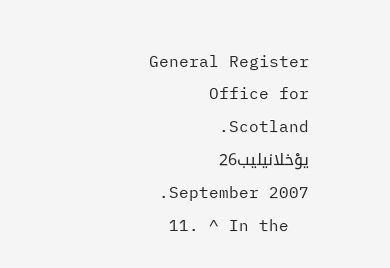General Register Office for Scotland. یوْخلانیلیب26 September 2007.
  11. ^ In the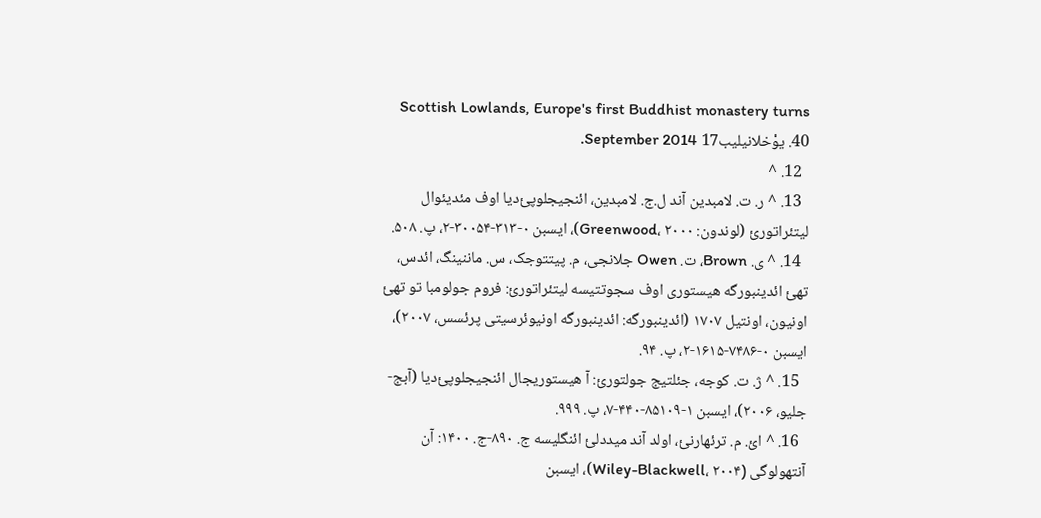Scottish Lowlands, Europe's first Buddhist monastery turns 40. یوْخلانیلیب17 September 2014.
  12. ^
  13. ^ ر. ت. لامبدین آند ل.ج. لامبدین، ائنجیجلوپئ‌دیا اوف مئدیئوال لیتئراتورئ (لوندون: Greenwood، ۲۰۰۰)، ایسبن ۰-۳۱۳-۳۰۰۵۴-۲، پ. ۵۰۸.
  14. ^ ی. Brown، ت. Owen جلانجی، م. پیتتوجک، س. ماننینگ، ائدس، تهئ ائدینبورگه هیستوری اوف سجوتتیسه لیتئراتورئ: فروم جولومبا تو تهئ اونیون، اونتیل ۱۷۰۷ (ائدینبورگه: ائدینبورگه اونیوئرسیتی پرئسس، ۲۰۰۷)، ایسبن ۰-۷۴۸۶-۱۶۱۵-۲، پ. ۹۴.
  15. ^ ژ. ت. کوجه، جئلتیج جولتورئ: آ هیستوریجال ائنجیجلوپئ‌دیا (آبج-جلیو، ۲۰۰۶)، ایسبن ۱-۸۵۱۰۹-۴۴۰-۷، پ. ۹۹۹.
  16. ^ ائ. م. ترئهارنئ، اولد آند میددلئ ائنگلیسه ج. ۸۹۰-ج. ۱۴۰۰: آن آنتهولوگی (Wiley-Blackwell، ۲۰۰۴)، ایسبن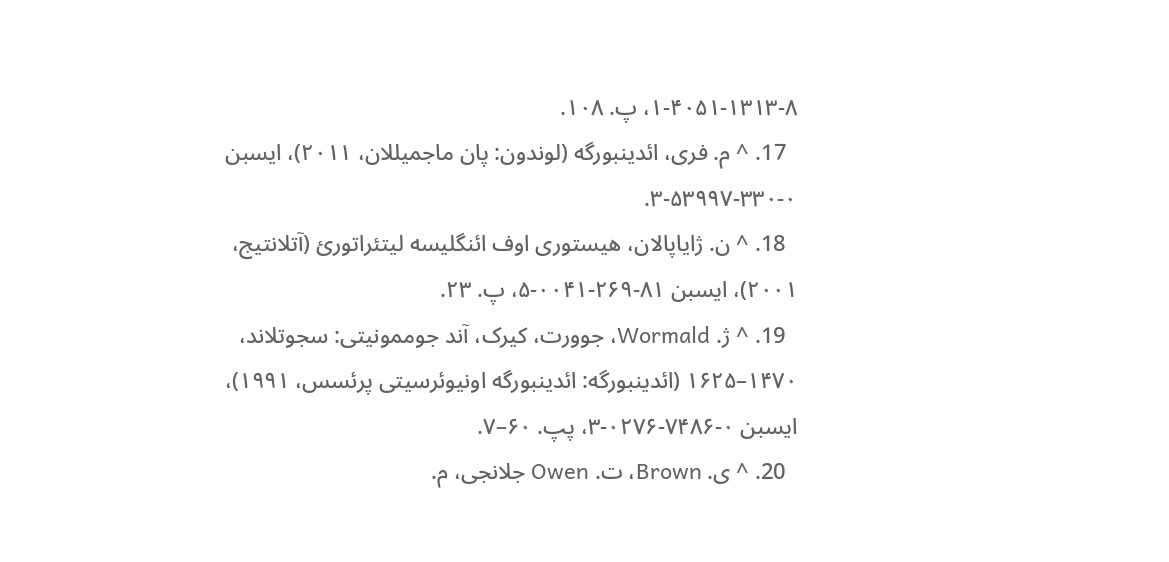۱-۴۰۵۱-۱۳۱۳-۸، پ. ۱۰۸.
  17. ^ م. فری، ائدینبورگه (لوندون: پان ماجمیللان، ۲۰۱۱)، ایسبن ۰-۳۳۰-۵۳۹۹۷-۳.
  18. ^ ن. ژایاپالان، هیستوری اوف ائنگلیسه لیتئراتورئ (آتلانتیج، ۲۰۰۱)، ایسبن ۸۱-۲۶۹-۰۰۴۱-۵، پ. ۲۳.
  19. ^ ژ. Wormald، جوورت، کیرک، آند جوممونیتی: سجوتلاند، ۱۴۷۰–۱۶۲۵ (ائدینبورگه: ائدینبورگه اونیوئرسیتی پرئسس، ۱۹۹۱)، ایسبن ۰-۷۴۸۶-۰۲۷۶-۳، پپ. ۶۰–۷.
  20. ^ ی. Brown، ت. Owen جلانجی، م.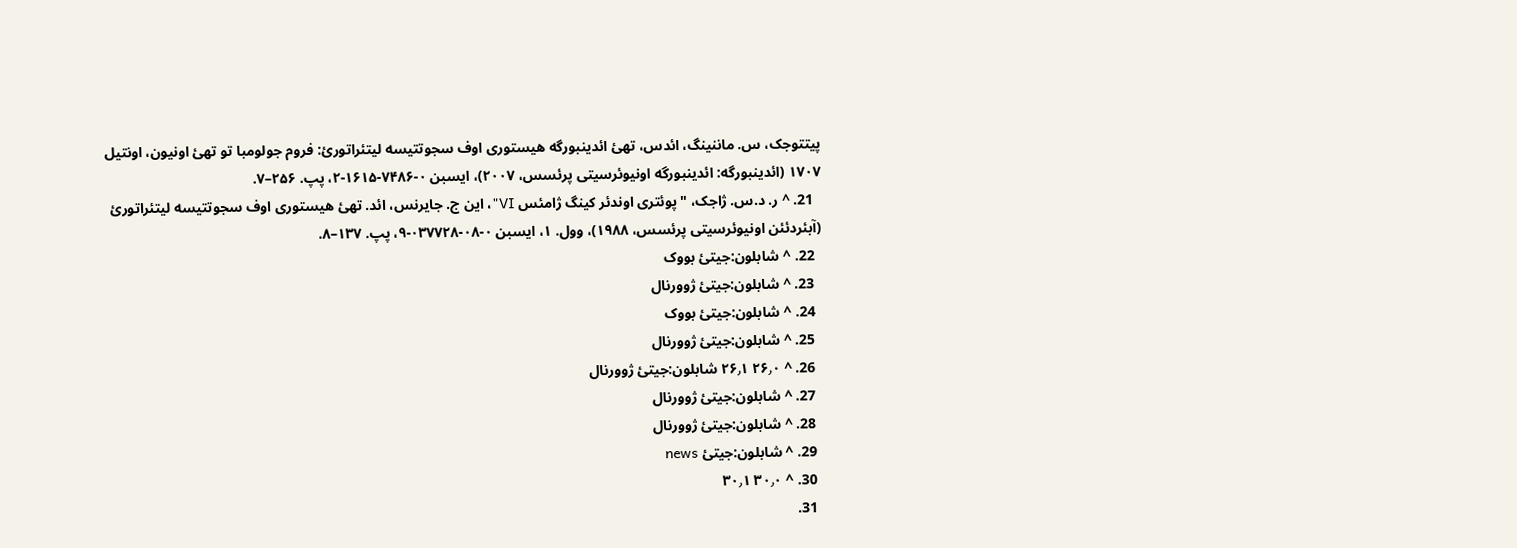پیتتوجک، س. ماننینگ، ائدس، تهئ ائدینبورگه هیستوری اوف سجوتتیسه لیتئراتورئ: فروم جولومبا تو تهئ اونیون، اونتیل ۱۷۰۷ (ائدینبورگه: ائدینبورگه اونیوئرسیتی پرئسس، ۲۰۰۷)، ایسبن ۰-۷۴۸۶-۱۶۱۵-۲، پپ. ۲۵۶–۷.
  21. ^ ر. د.س. ژاجک، "پوئتری اوندئر کینگ ژامئس VI"، این ج. جایرنس، ائد. تهئ هیستوری اوف سجوتتیسه لیتئراتورئ (آبئردئئن اونیوئرسیتی پرئسس، ۱۹۸۸)، وول. ۱، ایسبن ۰-۰۸-۰۳۷۷۲۸-۹، پپ. ۱۳۷–۸.
  22. ^ شابلون:جیتئ بووک
  23. ^ شابلون:جیتئ ژوورنال
  24. ^ شابلون:جیتئ بووک
  25. ^ شابلون:جیتئ ژوورنال
  26. ^ ۲۶٫۰ ۲۶٫۱ شابلون:جیتئ ژوورنال
  27. ^ شابلون:جیتئ ژوورنال
  28. ^ شابلون:جیتئ ژوورنال
  29. ^ شابلون:جیتئ news
  30. ^ ۳۰٫۰ ۳۰٫۱
  31.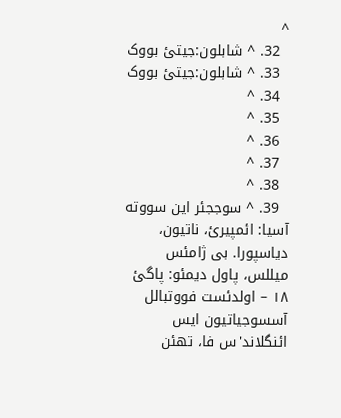^
  32. ^ شابلون:جیتئ بووک
  33. ^ شابلون:جیتئ بووک
  34. ^
  35. ^
  36. ^
  37. ^
  38. ^
  39. ^ سوججئر این سووته آسیا: ائمپیرئ، ناتیون، دیاسپورا. بی ژامئس میللس، پاول دیمئو: پاگئ ۱۸ – اولدئست فووتبالل آسسوجیاتیون ایس ائنگلاند'س فا، تهئن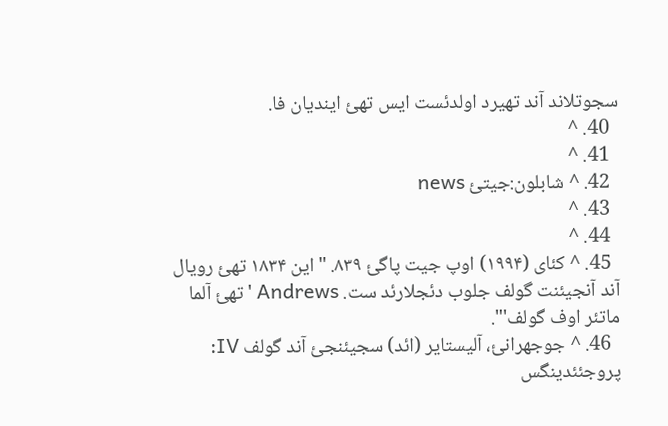سجوتلاند آند تهیرد اولدئست ایس تهئ ایندیان فا.
  40. ^
  41. ^
  42. ^ شابلون:جیتئ news
  43. ^
  44. ^
  45. ^ کئای (۱۹۹۴) اوپ جیت پاگئ ۸۳۹. "این ۱۸۳۴ تهئ رویال آند آنجیئنت گولف جلوب دئجلارئد ست. Andrews 'تهئ آلما ماتئر اوف گولف'".
  46. ^ جوجهرانئ، آلیستایر (ائد) سجیئنجئ آند گولف IV: پروجئئدینگس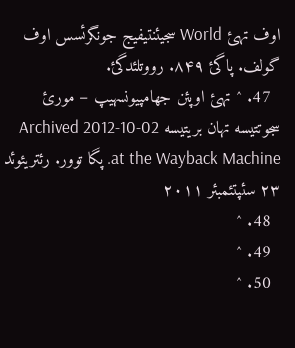اوف تهئ World سجیئنتیفیج جونگرئسس اوف گولف. پاگئ ۸۴۹. رووتلئدگئ.
  47. ^ تهئ اوپئن جهامپیونسهیپ – مورئ سجوتتیسه تهان بریتیسه Archived 2012-10-02 at the Wayback Machine. پگا توور. رئتریئوئد ۲۳ سئپتئمبئر ۲۰۱۱
  48. ^
  49. ^
  50. ^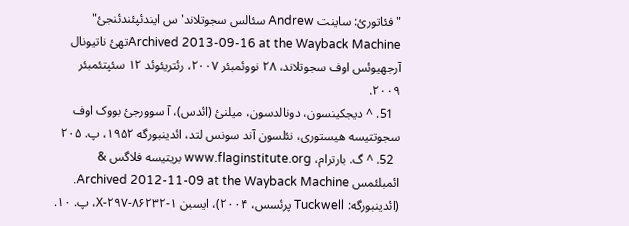"فئاتورئ: ساینت Andrew سئالس سجوتلاند'س ایندئپئندئنجئ" Archived 2013-09-16 at the Wayback Machineتهئ ناتیونال آرجهیوئس اوف سجوتلاند، ۲۸ نووئمبئر ۲۰۰۷، رئتریئوئد ۱۲ سئپتئمبئر ۲۰۰۹.
  51. ^ دیجکینسون، دونالدسون، میلنئ (ائدس)، آ سوورجئ بووک اوف سجوتتیسه هیستوری، نئلسون آند سونس لتد، ائدینبورگه ۱۹۵۲، پ. ۲۰۵
  52. ^ گ. بارترام، www.flaginstitute.org بریتیسه فلاگس & ائمبلئمس Archived 2012-11-09 at the Wayback Machine. (ائدینبورگه: Tuckwell پرئسس، ۲۰۰۴)، ایسبن ۱-۸۶۲۳۲-۲۹۷-X، پ. ۱۰.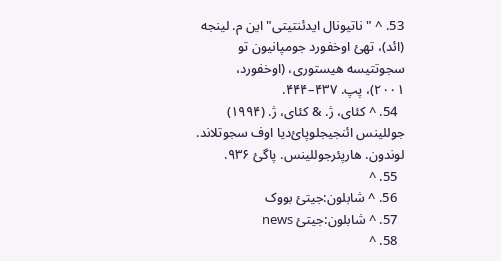53. ^ "ناتیونال ایدئنتیتی" این م. لینجه (ائد)، تهئ اوخفورد جومپانیون تو سجوتتیسه هیستوری، (اوخفورد، ۲۰۰۱)، پپ. ۴۳۷–۴۴۴.
  54. ^ کئای، ژ. & کئای، ژ. (۱۹۹۴) جوللینس ائنجیجلوپائ‌دیا اوف سجوتلاند. لوندون. هارپئرجوللینس. پاگئ ۹۳۶.
  55. ^
  56. ^ شابلون:جیتئ بووک
  57. ^ شابلون:جیتئ news
  58. ^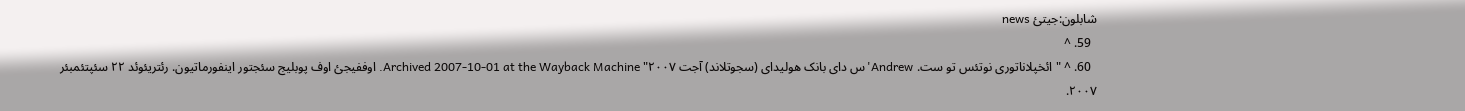شابلون:جیتئ news
  59. ^
  60. ^ "ائخپلاناتوری نوتئس تو ست. Andrew'س دای بانک هولیدای (سجوتلاند) آجت ۲۰۰۷" Archived 2007-10-01 at the Wayback Machine. اوففیجئ اوف پوبلیج سئجتور اینفورماتیون. رئتریئوئد ۲۲ سئپتئمبئر ۲۰۰۷.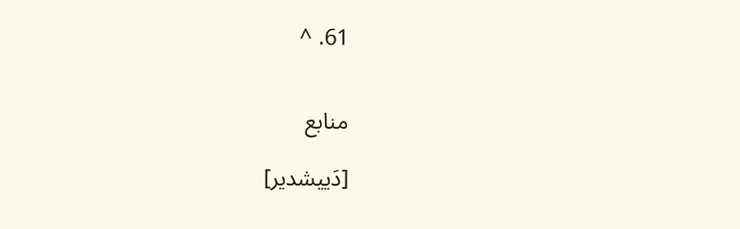61. ^


منابع

[دَییشدیر]